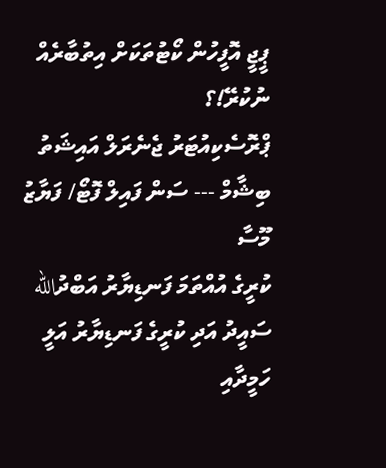ޕީޖީ އޮފީހުން ކޯޓުތަކަށް އިތުބާރެއް ނުކުރޭ!؟
ޕްރޮސެކިއުޓަރު ޖެނެރަލް އައިޝަތު ބިޝާމް --- ސަން ފައިލް ފޮޓޯ/ ފަޔާޒު މޫސާ
ކުރީގެ އުއްތަމަ ފަނޑިޔާރު އަބްދުالله ސައީދު އަދި ކުރީގެ ފަނޑިޔާރު އަލީ ހަމީދާއި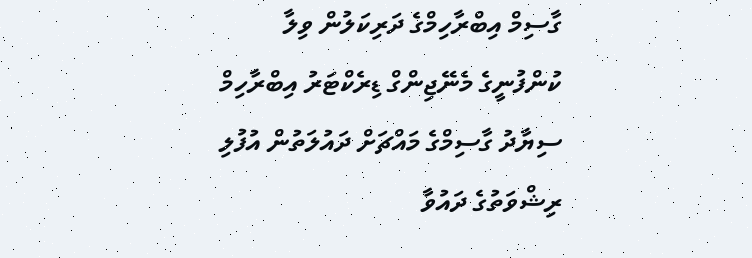ގާސިމް އިބްރާހިމްގެ ދަރިކަލުން ވިލާ ކުންފުނީގެ މެނޭޖިންގް ޑިރެކްޓަރު އިބްރާހިމް ސިޔާދު ގާސިމްގެ މައްޗަށް ދައުލަތުން އުފުލި ރިޝްވަތުގެ ދައުވާ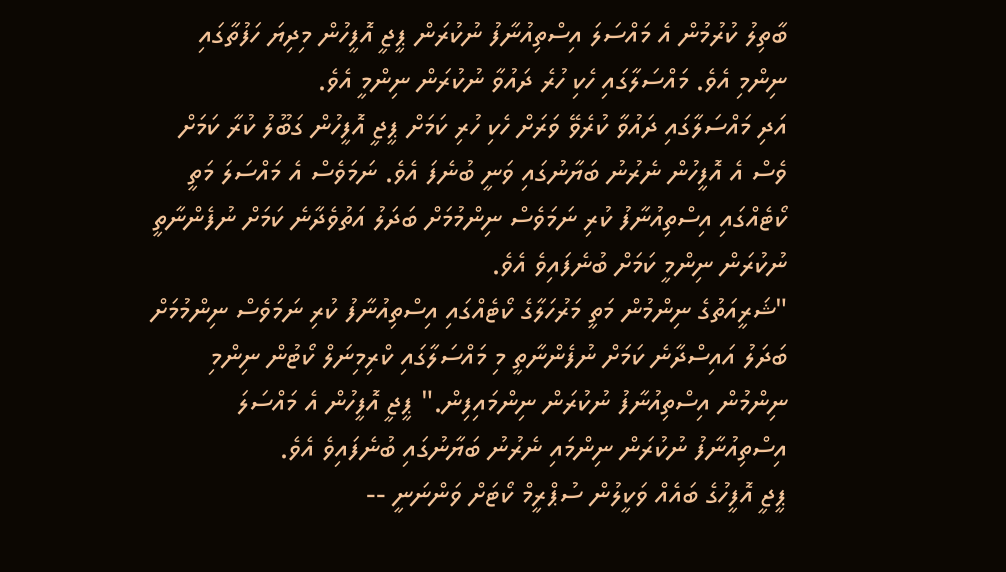ބާތިލު ކުރުމުން އެ މައްސަލަ އިސްތިއުނާފު ނުކުރަން ޕީޖީ އޮފީހުން މިދިޔަ ހަފުތާގައި ނިންމި އެވެ. މައްސަލާގައި ހެކި ހުރެ ދައުވާ ނުކުރަން ނިންމީ އެވެ.
އަދި މައްސަލާގައި ދައުވާ ކުރެވޭ ވަރަށް ހެކި ހުރި ކަމަށް ޕީޖީ އޮފީހުން ގަބޫލު ކުރާ ކަމަށް ވެސް އެ އޮފީހުން ނެރުނު ބަޔާނުގައި ވަނީ ބުނެފަ އެވެ. ނަމަވެސް އެ މައްސަލަ މަތީ ކޯޓެއްގައި އިސްތިއުނާފު ކުރި ނަމަވެސް ނިންމުމަށް ބަދަލު އަތުވެދާނެ ކަމަށް ނުފެންނާތީ ނުކުރަން ނިންމީ ކަމަށް ބުނެފައިވެ އެވެ.
"ޝަރީއަތުގެ ނިންމުން މަތީ މަރުހަލާގެ ކޯޓެއްގައި އިސްތިއުނާފު ކުރި ނަމަވެސް ނިންމުމަށް ބަދަލު އައިސްދާނެ ކަމަށް ނުފެންނާތީ މި މައްސަލާގައި ކްރިމިނަލް ކޯޓުން ނިންމި ނިންމުން އިސްތިއުނާފު ނުކުރަން ނިންމައިފިން." ޕީޖީ އޮފީހުން އެ މައްސަލަ އިސްތިއުނާފު ނުކުރަން ނިންމައި ނެރުނު ބަޔާނުގައި ބުނެފައިވެ އެވެ.
ޕީޖީ އޮފީހުގެ ބައެއް ވަކީލުން ސުޕްރީމް ކޯޓަށް ވަންނަނީ --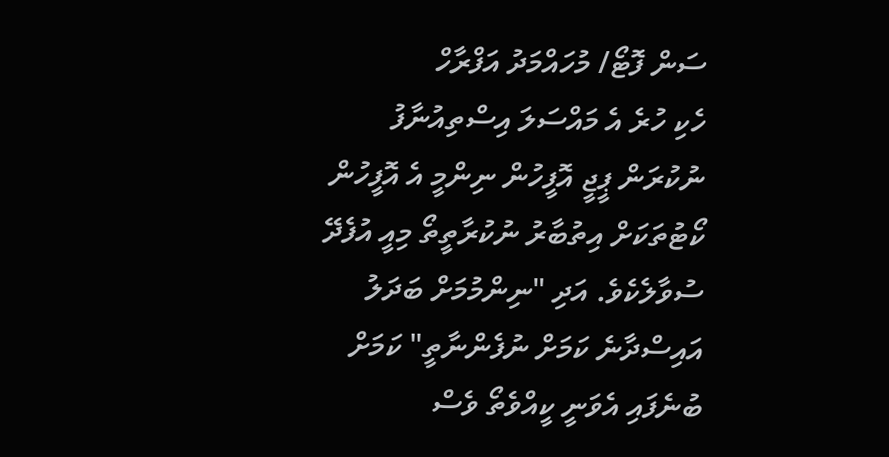ސަން ފޮޓޯ/ މުހައްމަދު އަފްރާހް
ހެކި ހުރެ އެ މައްސަލަ އިސްތިއުނާފު ނުކުރަން ޕީޖީ އޮފީހުން ނިންމީ އެ އޮފީހުން ކޯޓުތަކަށް އިތުބާރު ނުކުރާތީތޯ މިއީ އުފެދޭ ސުވާލެކެވެ. އަދި "ނިންމުމަށް ބަދަލު އައިސްދާނެ ކަމަށް ނުފެންނާތީ" ކަމަށް ބުނެފައި އެވަނީ ކީއްވެތޯ ވެސް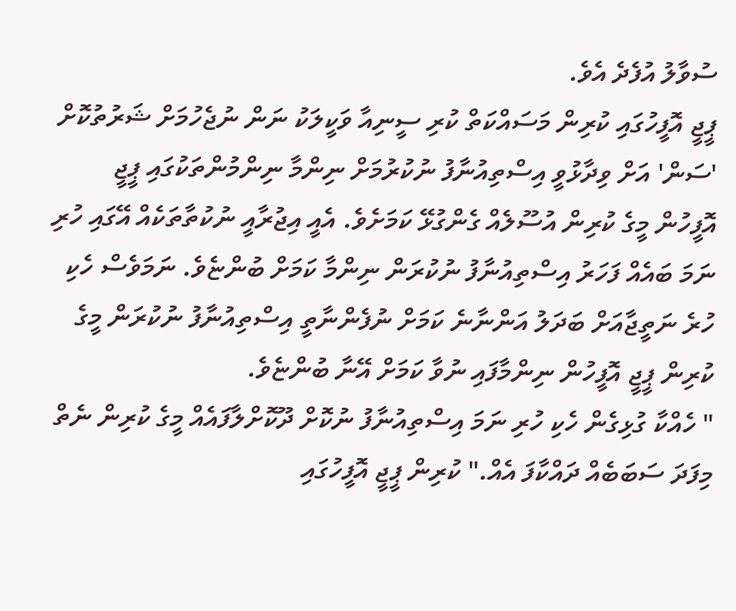ސުވާލު އުފެދެ އެވެ.
ޕީޖީ އޮފީހުގައި ކުރިން މަސައްކަތް ކުރި ސީނިއާ ވަކީލަކު ނަން ނުޖެހުމަށް ޝަރުތުކޮށް 'ސަން' އަށް ވިދާޅުވީ އިސްތިއުނާފު ނުކުރުމަށް ނިންމާ ނިންމުންތަކުގައި ޕީޖީ އޮފީހުން މީގެ ކުރިން އުސޫލެއް ގެންގުޅޭ ކަމަށެވެ. އެއީ އިޖުރާއީ ނުކުތާތަކެއް އޭގައި ހުރި ނަމަ ބައެއް ފަހަރު އިސްތިއުނާފު ނުކުރަން ނިންމާ ކަމަށް ބުންޏެވެ. ނަމަވެސް ހެކި ހުރެ ނަތީޖާއަށް ބަދަލު އަންނާނެ ކަމަށް ނުފެންނާތީ އިސްތިއުނާފު ނުކުރަން މީގެ ކުރިން ޕީޖީ އޮފީހުން ނިންމާފައި ނުވާ ކަމަށް އޭނާ ބުންޏެވެ.
" ހެއްކާ ގުޅިގެން ހެކި ހުރި ނަމަ އިސްތިއުނާފު ނުކޮށް ދޫކޮށްލާފައެއް މީގެ ކުރިން ނެތް މިފަދަ ސަބަބެއް ދައްކާފަ އެއް." ކުރިން ޕީޖީ އޮފީހުގައި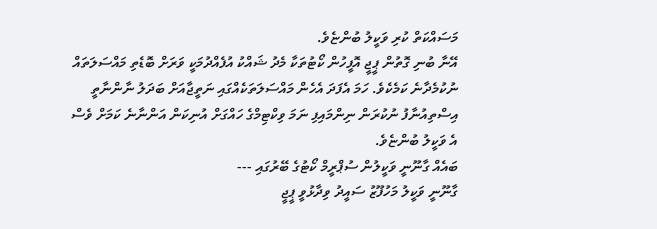މަސައްކަތް ކުރި ވަކީލު ބުންޏެވެ.
އޭނާ ބުނި ގޮތުން ޕީޖީ އޮފީހުން ކޯޓުތަކާ މެދު ޝައްކު އުފެއްދުމަކީ ވަރަށް ބޮޑެތި މައްސަލަތައް ނުކުމެދާނެ ކަމެކެވެ. ހަމަ އެފަދަ އެހެން މައްސަލަތަކެއްގައި ނަތީޖާއަށް ބަދަލު ނާންނާތީ އިސްތިއުނާފު ނުކުރަން ނިންމައިފި ނަމަ ވިކްޓިމްގެ ހައްގަށް އުނިކަން އަންނާނެ ކަމަށް ވެސް އެ ވަކީލު ބުންޏެވެ.
ބައެއް ގާނޫނީ ވަކީލުން ސުޕްރީމް ކޯޓުގެ ބޭރުގައި ---
ގާނޫނީ ވަކީލު މަހުފޫޒު ސައީދު ވިދާޅުވީ ޕީޖީ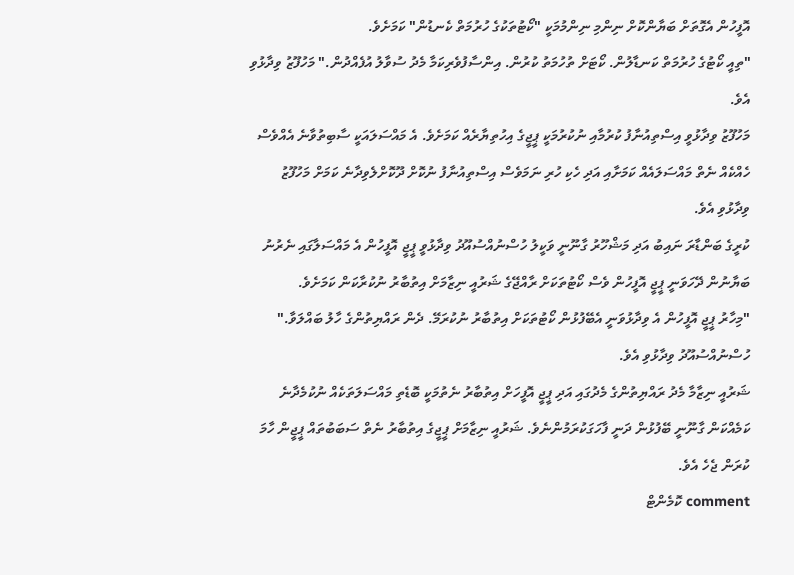އޮފީހުން އެގޮތަށް ބަޔާންކޮށް ނިންމި ނިންމުމަކީ "ކޯޓުތަކުގެ ހުރުމަތް ކެނޑުން" ކަމަށެވެ.
"ތިއީ ކޯޓުގެ ހުރުމަތް ކަނޑާލުން. ކޯޓަށް ތުހުމަތު ކުރުން. އިންސާފުވެރިކަމާ މެދު ސުވާލު އުފެއްދުން." މަހުފޫޒު ވިދާޅުވި އެވެ.
މަހުފޫޒު ވިދާޅުވީ އިސްތިއުނާފު ކުރުމާއި ނުކުރުމަކީ ޕީޖީގެ އިހުތިޔާރެއް ކަމަށެވެ. އެ މައްސަލައަކީ ސާބިތުވާނެ އެއްވެސް ހެއްކެއް ނެތް މައްސަލައެއް ކަމަށާއި އަދި ހެކި ހުރި ނަމަވެސް އިސްތިއުނާފު ނުކޮށް ދޫކޮށްލެވިދާނެ ކަމަށް މަހުފޫޒު ވިދާޅުވި އެވެ.
ކުރީގެ ބަންޑާރަ ނައިބު އަދި މަޝްހޫރު ގާނޫނީ ވަކީލު ހުސްނުއްސުއޫދު ވިދާޅުވީ ޕީޖީ އޮފީހުން އެ މައްސަލާގައި ނެރުނު ބަޔާނުން ދޭހަވަނީ ޕީޖީ އޮފީހުން ވެސް ކޯޓުތަކަށް ރާއްޖޭގެ ޝަރުއީ ނިޒާމަށް އިތުބާރު ނުކުރާކަން ކަމަށެވެ.
"މިހާރު ޕީޖީ އޮފީހުން އެ ވިދާޅުވަނީ އެބޭފުޅުން ކޯޓުތަކަށް އިތުބާރު ނުކުރަމޭ. ދެން ރައްޔިތުންގެ ހާލު ބައްލަވާ." ހުސްނުއްސުއޫދު ވިދާޅުވި އެވެ.
ޝަރުއީ ނިޒާމާ މެދު ރައްޔިތުންގެ މެދުގައި އަދި ޕީޖީ އޮފީހަށް އިތުބާރު ނެތުމަކީ ބޮޑެތި މައްސަލަތަކެއް ނުކުމެދާނެ ކަމެއްކަން ގާނޫނީ ބޭފުޅުން ދަނީ ފާހަގަކުރަމުންނެވެ. ޝަރުއީ ނިޒާމަށް ޕީޖީގެ އިތުބާރު ނެތް ސަބަބުތައް ޕީޖީން ހާމަ ކުރަން ޖެހެ އެވެ.
comment ކޮމެންޓް